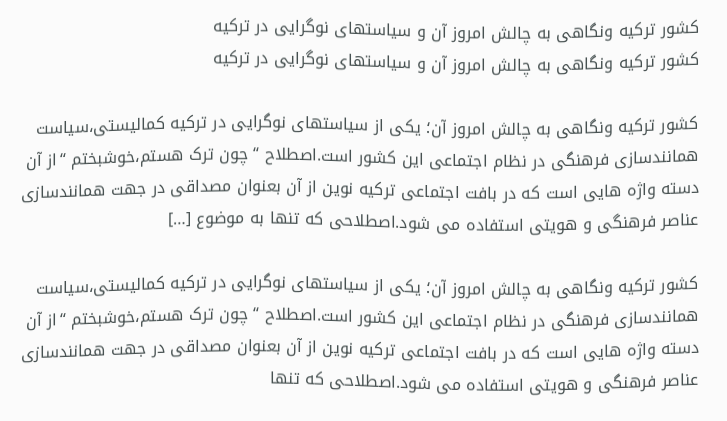کشور ترکیه ونگاهی به چالش امروز آن و سیاستهای نوگرایی در ترکیه
کشور ترکیه ونگاهی به چالش امروز آن و سیاستهای نوگرایی در ترکیه

کشور ترکیه ونگاهی به چالش امروز آن؛ یکی از سیاستهای نوگرایی در ترکیه کمالیستی،سیاست همانندسازی فرهنگی در نظام اجتماعی این کشور است.اصطلاح “چون ترک هستم،خوشبختم “از آن دسته واژه هایی است که در بافت اجتماعی ترکیه نوین از آن بعنوان مصداقی در جهت همانندسازی عناصر فرهنگی و هویتی استفاده می شود.اصطلاحی که تنها به موضوع […]

کشور ترکیه ونگاهی به چالش امروز آن؛ یکی از سیاستهای نوگرایی در ترکیه کمالیستی،سیاست همانندسازی فرهنگی در نظام اجتماعی این کشور است.اصطلاح “چون ترک هستم،خوشبختم “از آن دسته واژه هایی است که در بافت اجتماعی ترکیه نوین از آن بعنوان مصداقی در جهت همانندسازی عناصر فرهنگی و هویتی استفاده می شود.اصطلاحی که تنها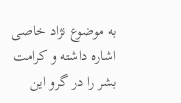به موضوع نژاد خاصی اشاره داشته و کرامت بشر را در گرو این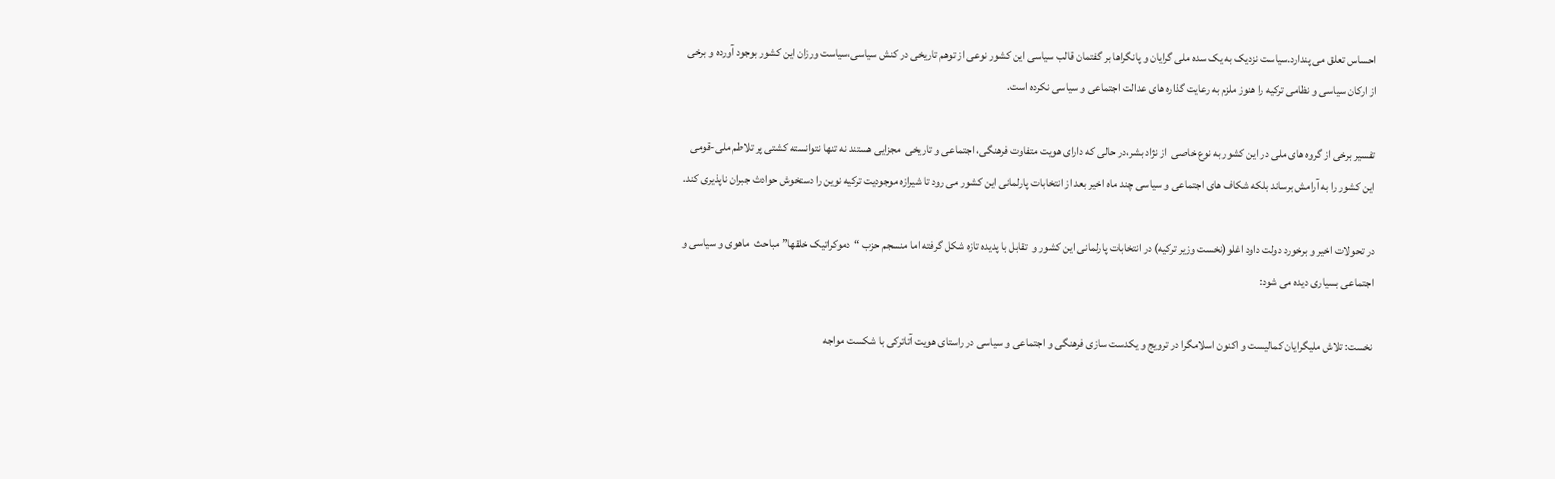احساس تعلق می پندارد.سیاست نزدیک به یک سده ملی گرایان و پانگراها بر گفتمان قالب سیاسی این کشور نوعی از توهم تاریخی در کنش سیاسی،سیاست ورزان این کشور بوجود آورده و برخی از ارکان سیاسی و نظامی ترکیه را هنوز ملزم به رعایت گذاره های عدالت اجتماعی و سیاسی نکرده است.

تفسیر برخی از گروه های ملی در این کشور به نوع خاصی  از نژاد بشر،در حالی که دارای هویت متفاوت فرهنگی، اجتماعی و تاریخی  مجزایی هستند نه تنها نتوانسته کشتی پر تلاطم ملی-قومی این کشور را به آرامش برساند بلکه شکاف های اجتماعی و سیاسی چند ماه اخیر بعد از انتخابات پارلمانی این کشور می رود تا شیرازه موجودیت ترکیه نوین را دستخوش حوادث جبران ناپذیری کند.

در تحولات اخیر و برخورد دولت داود اغلو(نخست وزیر ترکیه) در انتخابات پارلمانی این کشور و  تقابل با پدیده تازه شکل گرفته اما منسجم حزب “دموکراتیک خلقها” مباحث  ماهوی و سیاسی و اجتماعی بسیاری دیده می شود:

نخست: تلاش ملیگرایان کمالیست و اکنون اسلامگرا در ترویج و یکدست سازی فرهنگی و اجتماعی و سیاسی در راستای هویت آتاترکی با شکست مواجه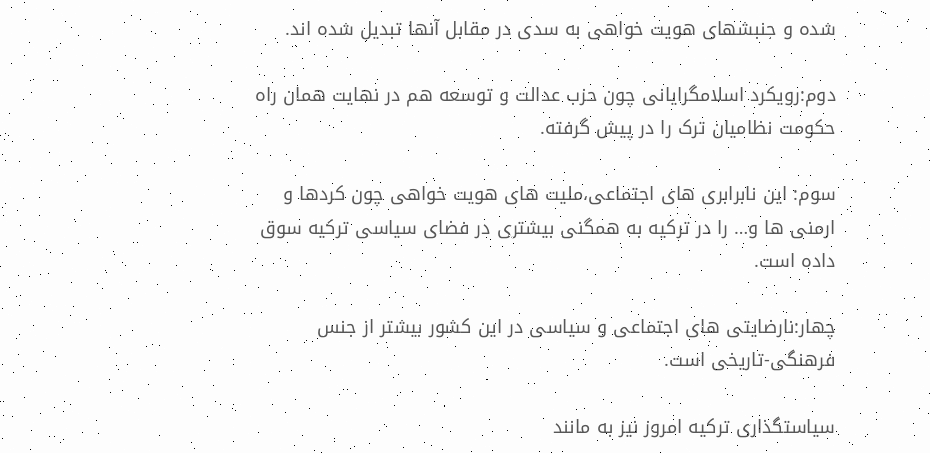شده و جنبشهای هویت خواهی به سدی در مقابل آنها تبدیل شده اند.

دوم:رویکرد اسلامگرایانی چون حزب عدالت و توسعه هم در نهایت همان راه حکومت نظامیان ترک را در پیش گرفته.

سوم: این نابرابری های اجتماعی،ملیت های هویت خواهی چون کردها و ارمنی ها و… را در ترکیه به همگنی بیشتری در فضای سیاسی ترکیه سوق داده است.

چهار:نارضایتی های اجتماعی و سیاسی در این کشور بیشتر از جنس فرهنگی-تاریخی است.

سیاستگذاری ترکیه امروز نیز به مانند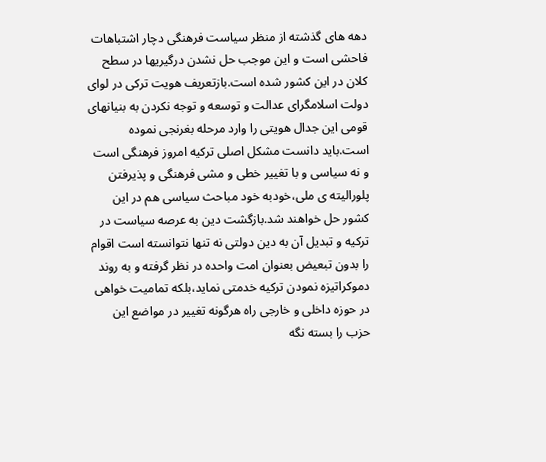دهه های گذشته از منظر سیاست فرهنگی دچار اشتباهات فاحشی است و این موجب حل نشدن درگیریها در سطح کلان در این کشور شده است.بازتعریف هویت ترکی در لوای دولت اسلامگرای عدالت و توسعه و توجه نکردن به بنیانهای قومی این جدال هویتی را وارد مرحله بغرنجی نموده است.باید دانست مشکل اصلی ترکیه امروز فرهنگی است و نه سیاسی و با تغییر خطی و مشی فرهنگی و پذیرفتن پلورالیته ی ملی،خودبه خود مباحث سیاسی هم در این کشور حل خواهند شد.بازگشت دین به عرصه سیاست در ترکیه و تبدیل آن به دین دولتی نه تنها نتوانسته است اقوام را بدون تبعیض بعنوان امت واحده در نظر گرفته و به روند دموکراتیزه نمودن ترکیه خدمتی نماید،بلکه تمامیت خواهی در حوزه داخلی و خارجی راه هرگونه تغییر در مواضع این حزب را بسته نگه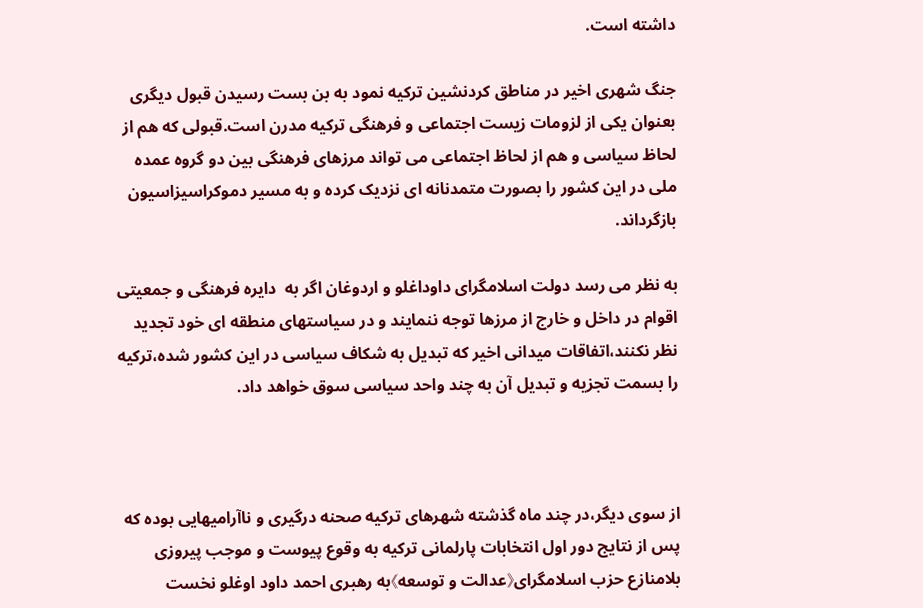داشته است.

جنگ شهری اخیر در مناطق کردنشین ترکیه نمود به بن بست رسیدن قبول دیگری بعنوان یکی از لزومات زیست اجتماعی و فرهنگی ترکیه مدرن است.قبولی که هم از لحاظ سیاسی و هم از لحاظ اجتماعی می تواند مرزهای فرهنگی بین دو گروه عمده ملی در این کشور را بصورت متمدنانه ای نزدیک کرده و به مسیر دموکراسیزاسیون بازگرداند.

به نظر می رسد دولت اسلامگرای داوداغلو و اردوغان اگر به  دایره فرهنگی و جمعیتی اقوام در داخل و خارج از مرزها توجه ننمایند و در سیاستهای منطقه ای خود تجدید نظر نکنند،اتفاقات میدانی اخیر که تبدیل به شکاف سیاسی در این کشور شده،ترکیه را بسمت تجزیه و تبدیل آن به چند واحد سیاسی سوق خواهد داد.



از سوی دیگر،در چند ماه گذشته شهرهای ترکیه صحنه درگیری و ناآرامیهایی بوده که پس از نتایج دور اول انتخابات پارلمانی ترکیه به وقوع پیوست و موجب پیروزی بلامنازع حزب اسلامگرای《عدالت و توسعه》به رهبری احمد داود اوغلو نخست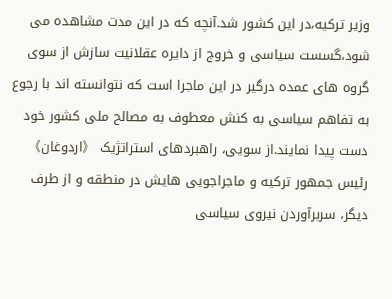وزیر ترکیه،در این کشور شد.آنچه که در این مدت مشاهده می شود،گسست سیاسی و خروج از دایره عقلانیت سازش از سوی گروه های عمده درگیر در این ماجرا است که نتوانسته اند با رجوع به تفاهم سیاسی به کنش معطوف به مصالح ملی کشور خود دست پیدا نمایند.از سویی، راهبردهای استراتژیک 《اردوغان》رئیس جمهور ترکیه و ماجراجویی هایش در منطقه و از طرف دیگر، سربرآوردن نیروی سیاسی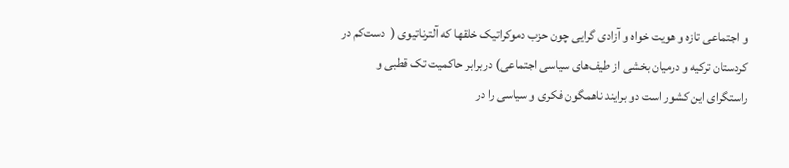و اجتماعی تازه و هویت خواه و آزادی گرایی چون حزب دموکراتیک خلقها که آلترناتیوی (  دست‌کم در کردستان ترکیه و درمیان بخشی از طیف‌های سیاسی اجتماعی) دربرابر حاکمیت تک قطبی و راستگرای این کشور است دو برایند ناهمگون فکری و سیاسی را در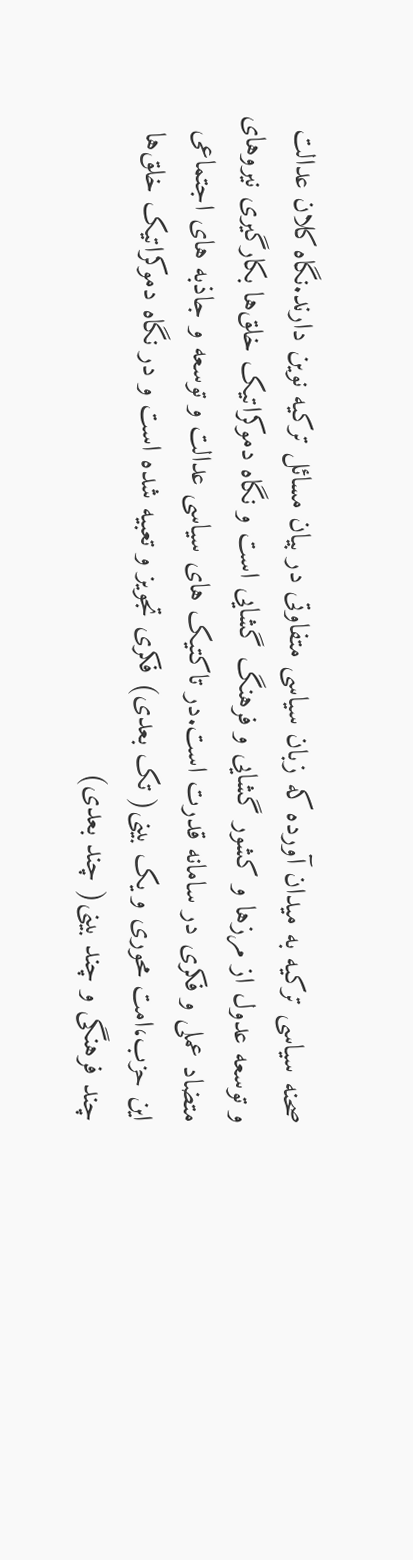صحنه سیاسی ترکیه به میدان آورده که زبان سیاسی متفاوتی در بیان مسائل ترکیه نوین دارند.نگاه کلان عدالت و توسعه عدول از مرزها و کشور گشایی و فرهنگ گشایی است و نگاه دموکراتیک خلق‌ها بکارگیری نیروهای متضاد عملی و فکری در سامانه قدرت است.در تاکتیک های سیاسی عدالت و توسعه و جاذبه های اجتماعی این حزب،امت محوری و یک بینی( تک بعدی) فکری تجویز و تعبیه شده است و در نگاه دموکراتیک خلق‌ها چند فرهنگی و چند بینی( چند بعدی)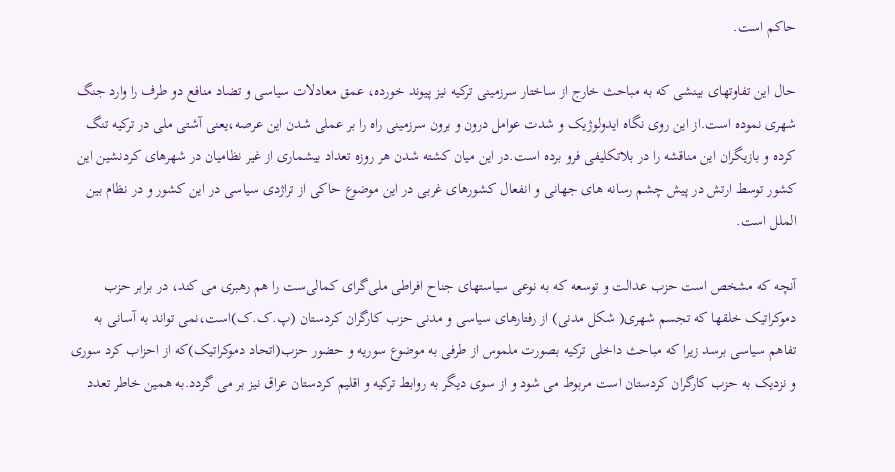حاکم است.

حال این تفاوتهای بینشی که به مباحث خارج از ساختار سرزمینی ترکیه نیز پیوند خورده، عمق معادلات سیاسی و تضاد منافع دو طرف را وارد جنگ شهری نموده است.از این روی نگاه ایدولوژیک و شدت عوامل درون و برون سرزمینی راه را بر عملی شدن این عرصه،یعنی آشتی ملی در ترکیه تنگ کرده و بازیگران این مناقشه را در بلاتکلیفی فرو برده است.در این میان کشته شدن هر روزه تعداد بیشماری از غیر نظامیان در شهرهای کردنشین این کشور توسط ارتش در پیش چشم رسانه های جهانی و انفعال کشورهای غربی در این موضوع حاکی از تراژدی سیاسی در این کشور و در نظام بین الملل است.

آنچه که مشخص است حزب عدالت و توسعه که به نوعی سیاستهای جناح افراطی ملی‌گرای کمالی‌ست را هم رهبری می کند، در برابر حزب دموکراتیک خلقها که تجسم شهری( شکل مدنی) از رفتارهای سیاسی و مدنی حزب کارگران کردستان (پ.ک.ک)است،نمی تواند به آسانی به تفاهم سیاسی برسد زیرا که مباحث داخلی ترکیه بصورت ملموس از طرفی به موضوع سوریه و حضور حزب(اتحاد دموکراتیک)که از احزاب کرد سوری  و نزدیک به حزب کارگران کردستان است مربوط می شود و از سوی دیگر به روابط ترکیه و اقلیم کردستان عراق نیز بر می گردد.به همین خاطر تعدد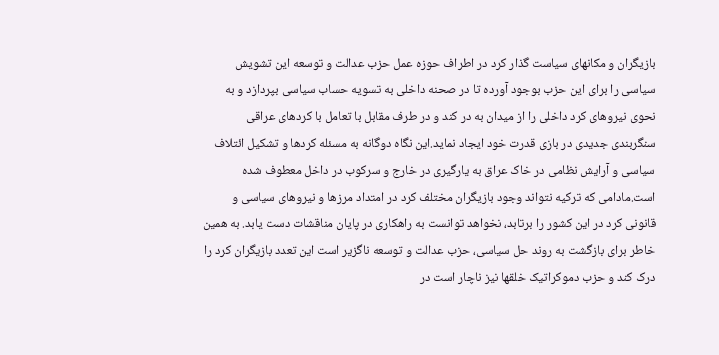بازیگران و مکانهای سیاست گذار کرد در اطراف حوزه عمل حزب عدالت و توسعه این تشویش سیاسی را برای این حزب بوجود آورده تا در صحنه داخلی به تسویه حساب سیاسی بپردازد و به نحوی نیروهای کرد داخلی را از میدان به در کند و در طرف مقابل با تعامل با کردهای عراقی سنگربندی جدیدی در بازی قدرت خود ایجاد نماید.این نگاه دوگانه به مسئله کردها و تشکیل ائتلاف سیاسی و آرایش نظامی در خاک عراق به یارگیری در خارج و سرکوب در داخل معطوف شده است.مادامی که ترکیه نتواند وجود بازیگران مختلف کرد در امتداد مرزها و نیروهای سیاسی و قانونی کرد در این کشور را برتابد، نخواهد توانست به راهکاری در پایان مناقشات دست یابد. به همین خاطر برای بازگشت به روند حل سیاسی، حزب عدالت و توسعه ناگزیر است این تعدد بازیگران کرد را درک کند و حزب دموکراتیک خلقها نیز ناچار است در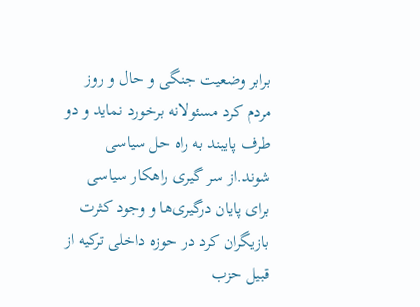برابر وضعیت جنگی و حال و روز مردم کرد مسئولانه برخورد نماید و دو طرف پایبند به راه حل سیاسی شوند.از سر گیری راهکار سیاسی برای پایان درگیری‌ها و وجود کثرت بازیگران کرد در حوزه داخلی ترکیه از قبیل حزب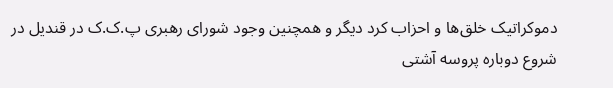دموکراتیک خلق‌ها و احزاب کرد دیگر و همچنین وجود شورای رهبری پ.ک.ک در قندیل در شروع دوباره پروسه آشتی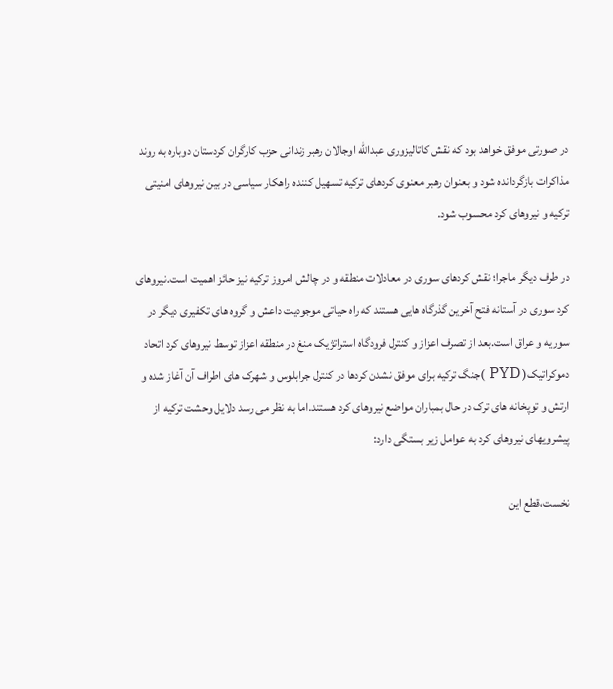در صورتی موفق خواهد بود که نقش کاتالیزوری عبدالله اوجالان رهبر زندانی حزب کارگران کردستان دوباره به روند مذاکرات بازگردانده شود و بعنوان رهبر معنوی کردهای ترکیه تسهیل کننده راهکار سیاسی در بین نیروهای امنیتی ترکیه و نیروهای کرد محسوب شود.

در طرف دیگر ماجرا؛ نقش کردهای سوری در معادلات منطقه و در چالش امروز ترکیه نیز حائز اهمیت است.نیروهای کرد سوری در آستانه فتح آخرین گذرگاه هایی هستند که راه حیاتی موجودیت داعش و گروه های تکفیری دیگر در سوریه و عراق است.بعد از تصرف اعزاز و کنترل فرودگاه استراتژیک منغ در منطقه اعزاز توسط نیروهای کرد اتحاد دموکراتیک( PYD )جنگ ترکیه برای موفق نشدن کردها در کنترل جرابلوس و شهرک های اطراف آن آغاز شده و ارتش و توپخانه های ترک در حال بمباران مواضع نیروهای کرد هستند.اما به نظر می رسد دلایل وحشت ترکیه از پیشرویهای نیروهای کرد به عوامل زیر بستگی دارد:

نخست،قطع این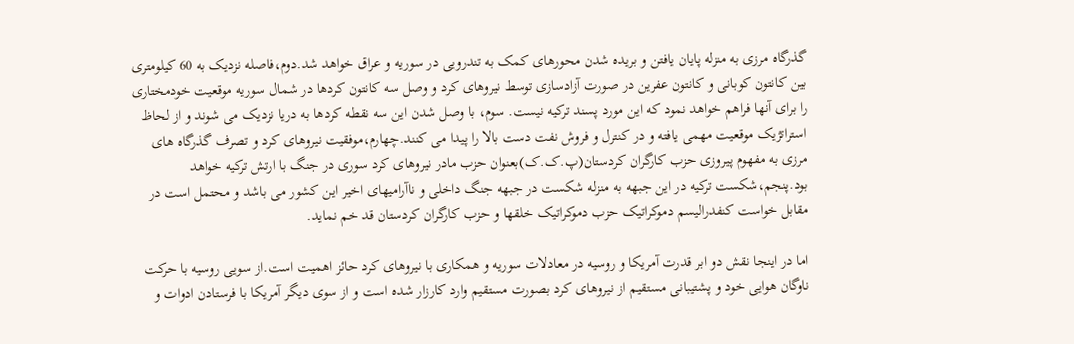گذرگاه مرزی به منزله پایان یافتن و بریده شدن محورهای کمک به تندرویی در سوریه و عراق خواهد شد.دوم،فاصله نزدیک به 60 کیلومتری بین کانتون کوبانی و کانتون عفرین در صورت آزادسازی توسط نیروهای کرد و وصل سه کانتون کردها در شمال سوریه موقعیت خودمختاری را برای آنها فراهم خواهد نمود که این مورد پسند ترکیه نیست. سوم، با وصل شدن این سه نقطه کردها به دریا نزدیک می شوند و از لحاظ استراتژیک موقعیت مهمی یافته و در کنترل و فروش نفت دست بالا را پیدا می کنند.چهارم،موفقیت نیروهای کرد و تصرف گذرگاه های مرزی به مفهوم پیروزی حزب کارگران کردستان(پ.ک.ک)بعنوان حزب مادر نیروهای کرد سوری در جنگ با ارتش ترکیه خواهد بود.پنجم،شکست ترکیه در این جبهه به منزله شکست در جبهه جنگ داخلی و ناآرامیهای اخیر این کشور می باشد و محتمل است در مقابل خواست کنفدرالیسم دموکراتیک حزب دموکراتیک خلقها و حزب کارگران کردستان قد خم نماید.

اما در اینجا نقش دو ابر قدرت آمریکا و روسیه در معادلات سوریه و همکاری با نیروهای کرد حائز اهمیت است.از سویی روسیه با حرکت  ناوگان هوایی خود و پشتیبانی مستقیم از نیروهای کرد بصورت مستقیم وارد کارزار شده است و از سوی دیگر آمریکا با فرستادن ادوات و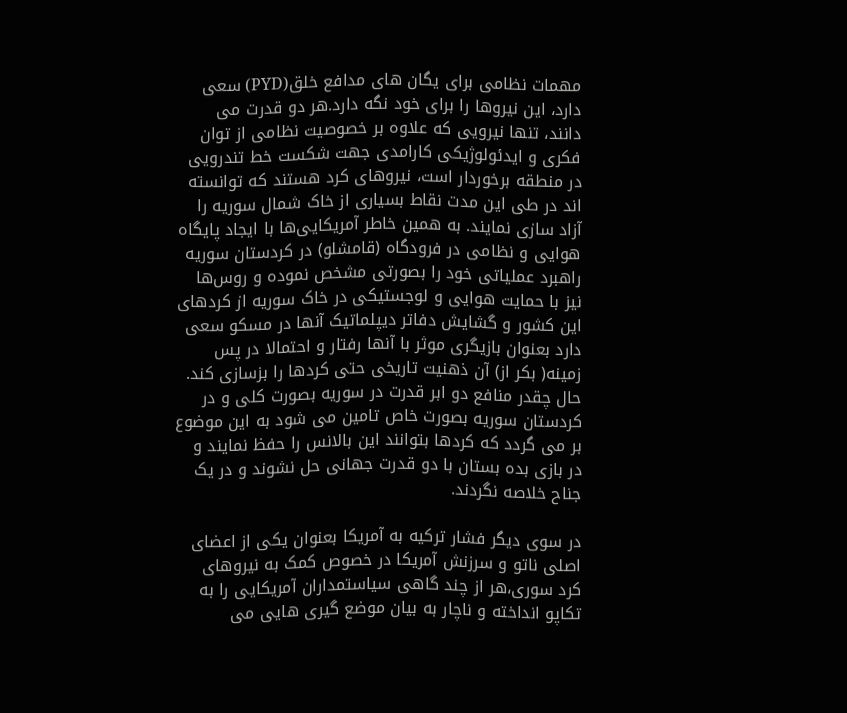مهمات نظامی برای یگان های مدافع خلق(PYD) سعی دارد، این نیروها را برای خود نگه دارد.هر دو قدرت می دانند، تنها نیرویی که علاوه بر خصوصیت نظامی از توان فکری و ایدئولوژیکی کارامدی جهت شکست خط تندرویی در منطقه برخوردار است، نیروهای کرد هستند که توانسته اند در طی این مدت نقاط بسیاری از خاک شمال سوریه را آزاد سازی نمایند. به همین خاطر آمریکایی‌ها با ایجاد پایگاه هوایی و نظامی در فرودگاه (قامشلو) در کردستان سوریه راهبرد عملیاتی خود را بصورتی مشخص نموده و روس‌ها نیز با حمایت هوایی و لوجستیکی در خاک سوریه از کردهای این کشور و گشایش دفاتر دیپلماتیک آنها در مسکو سعی دارد بعنوان بازیگری موثر با آنها رفتار و احتمالا در پس زمینه( بکر از) آن ذهنیت تاریخی حتی کردها را بزسازی کند. حال چقدر منافع دو ابر قدرت در سوریه بصورت کلی و در کردستان سوریه بصورت خاص تامین می شود به این موضوع بر می گردد که کردها بتوانند این بالانس را حفظ نمایند و در بازی بده بستان با دو قدرت جهانی حل نشوند و در یک جناح خلاصه نگردند.

در سوی دیگر فشار ترکیه به آمریکا بعنوان یکی از اعضای اصلی ناتو و سرزنش آمریکا در خصوص کمک به نیروهای کرد سوری،هر از چند گاهی سیاستمداران آمریکایی را به تکاپو انداخته و ناچار به بیان موضع گیری هایی می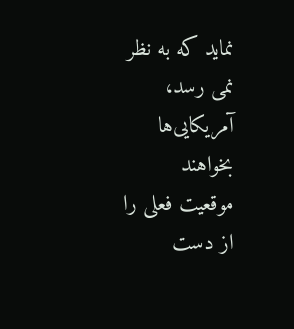نماید که به نظر نمی رسد، آمریکایی‌ها بخواهند  موقعیت فعلی را از دست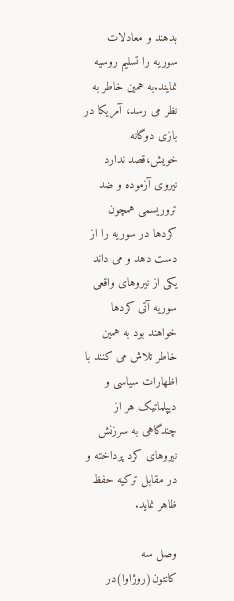بدهند و معادلات سوریه را تسلیم روسیه نمایند.به همین خاطر به نظر می رسد، آمریکا در بازی دوگانه خویش،قصد ندارد نیروی آزموده و ضد تروریسمی همچون کردها در سوریه را از دست دهد و می داند یکی از نیروهای واقعی سوریه آتی کردها خواهند بود به همین خاطر تلاش می کنند با اظهارات سیاسی و دیپلماتیک هر از چندگاهی به سرزنش نیروهای کرد پرداخته و در مقابل ترکیه حفظ ظاهر نماید.

وصل سه کانتون(روژاوا)در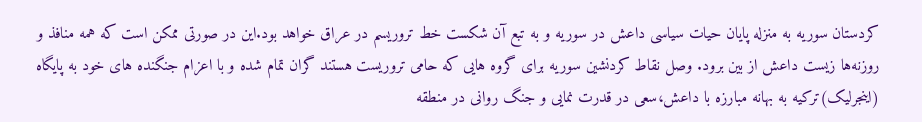کردستان سوریه به منزله پایان حیات سیاسی داعش در سوریه و به تبع آن شکست خط تروریسم در عراق خواهد بود.این در صورتی ممکن است که همه منافذ و روزنه‌ها زیست داعش از بین برود. وصل نقاط کردنشین سوریه برای گروه هایی که حامی تروریست هستند گران تمام شده و با اعزام جنگنده های خود به پایگاه (اینجرلیک)ترکیه به بهانه مبارزه با داعش،سعی در قدرت نمایی و جنگ روانی در منطقه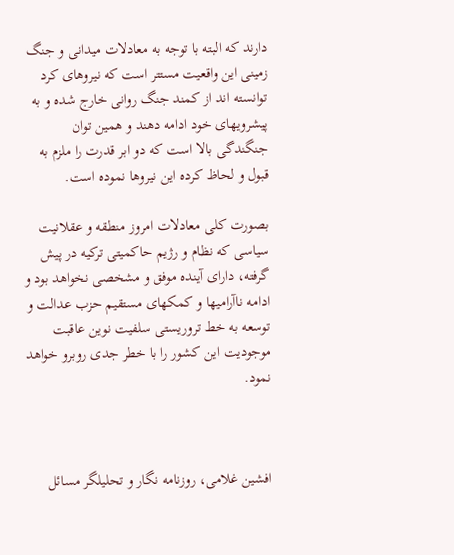دارند که البته با توجه به معادلات میدانی و جنگ زمینی این واقعیت مستتر است که نیروهای کرد  توانسته اند از کمند جنگ روانی خارج شده و به پیشرویهای خود ادامه دهند و همین توان جنگندگی بالا است که دو ابر قدرت را ملزم به قبول و لحاظ کرده این نیروها نموده است.

بصورت کلی معادلات امروز منطقه و عقلانیت سیاسی که نظام و رژیم حاکمیتی ترکیه در پیش گرفته، دارای آینده موفق و مشخصی نخواهد بود و ادامه ناآرامیها و کمکهای مستقیم حزب عدالت و توسعه به خط تروریستی سلفیت نوین عاقبت موجودیت این کشور را با خطر جدی روبرو خواهد نمود.



افشین غلامی، روزنامه نگار و تحلیلگر مسائل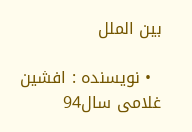بين الملل

  • نویسنده : افشین غلامی سال94